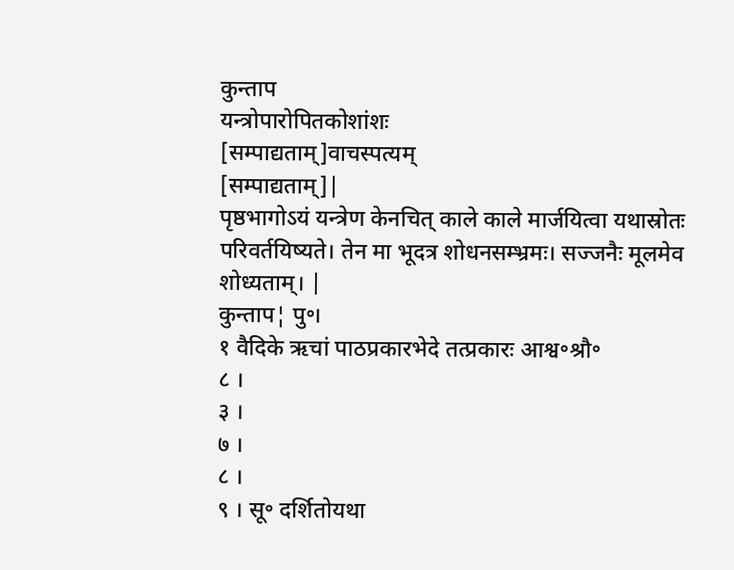कुन्ताप
यन्त्रोपारोपितकोशांशः
[सम्पाद्यताम्]वाचस्पत्यम्
[सम्पाद्यताम्]|
पृष्ठभागोऽयं यन्त्रेण केनचित् काले काले मार्जयित्वा यथास्रोतः परिवर्तयिष्यते। तेन मा भूदत्र शोधनसम्भ्रमः। सज्जनैः मूलमेव शोध्यताम्। |
कुन्ताप¦ पु॰।
१ वैदिके ऋचां पाठप्रकारभेदे तत्प्रकारः आश्व॰श्रौ॰
८ ।
३ ।
७ ।
८ ।
९ । सू॰ दर्शितोयथा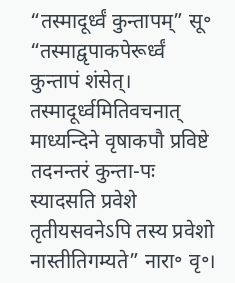“तस्मादूर्ध्वं कुन्तापम्” सू॰
“तस्माद्वृपाकपेरूर्ध्वं कुन्तापं शंसेत्। तस्मादूर्ध्वमितिवचनात् माध्यन्दिने वृषाकपौ प्रविष्टे तदनन्तरं कुन्ता-पः स्यादसति प्रवेशे तृतीयसवनेऽपि तस्य प्रवेशो नास्तीतिगम्यते” नारा॰ वृ॰।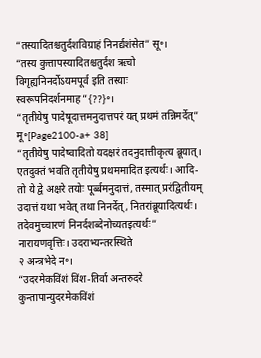“तस्यादितश्चतुर्दशविग्राहं निनर्द्यशंसेत” सू॰।
“तस्य कुत्तापस्यादितश्चतुर्दश ऋचो विगृह्यनिनर्दोऽयमपूर्व इति तस्याः स्वरूपनिदर्शनमाह”{??}॰।
“तृतीयेषु पादेषूदात्तमनुदात्तपरं यत् प्रथमं तन्निमर्देत्” मू॰[Page2100-a+ 38]
“तृतीयेषु पादेष्वादितो यदक्षरं तदनुदात्तीकृत्य ब्रूयात्। एतदुक्तं भवति तृतीयेषु प्रथममादित इत्यर्थः। आदि-तो ये द्वे अक्षरे तयोः पूर्ब्बमनुदात्तं, तस्मात् प्ररंद्वितीयम् उदात्तं यथा भवेत् तथा निनर्देत्, नितरांब्रूयादित्यर्थः। तदेवमुच्चारणं निनर्दशब्देनोच्यतइत्यर्थः” नारायणवृत्तिः। उदराभ्यन्तरस्थिते
२ अन्त्रभेदे न॰।
“उदरमेकविंशं विंश-तिर्वा अन्तरुदरे कुन्तापान्युदरमेकविंशं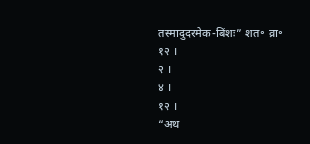तस्मादुदरमेक-बिंशः” शत॰ व्रा॰
१२ ।
२ ।
४ ।
१२ ।
“अथ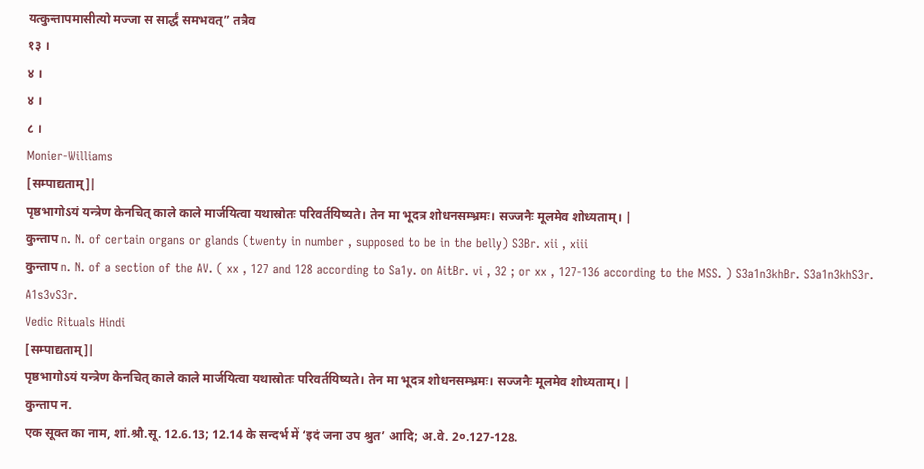यत्कुन्तापमासीत्यो मज्जा स सार्द्धं समभवत्” तत्रैव
१३ ।
४ ।
४ ।
८ ।
Monier-Williams
[सम्पाद्यताम्]|
पृष्ठभागोऽयं यन्त्रेण केनचित् काले काले मार्जयित्वा यथास्रोतः परिवर्तयिष्यते। तेन मा भूदत्र शोधनसम्भ्रमः। सज्जनैः मूलमेव शोध्यताम्। |
कुन्ताप n. N. of certain organs or glands (twenty in number , supposed to be in the belly) S3Br. xii , xiii
कुन्ताप n. N. of a section of the AV. ( xx , 127 and 128 according to Sa1y. on AitBr. vi , 32 ; or xx , 127-136 according to the MSS. ) S3a1n3khBr. S3a1n3khS3r. A1s3vS3r.
Vedic Rituals Hindi
[सम्पाद्यताम्]|
पृष्ठभागोऽयं यन्त्रेण केनचित् काले काले मार्जयित्वा यथास्रोतः परिवर्तयिष्यते। तेन मा भूदत्र शोधनसम्भ्रमः। सज्जनैः मूलमेव शोध्यताम्। |
कुन्ताप न.
एक सूक्त का नाम, शां.श्रौ.सू. 12.6.13; 12.14 के सन्दर्भ में ‘इदं जना उप श्रुत’ आदि; अ.वे. 2०.127-128.